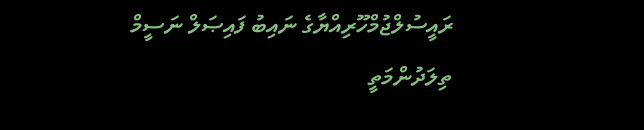ރައީސުލްޖުމްހޫރިއްޔާގެ ނައިބު ފައިޞަލް ނަސީމް ތިލަދުންމަތީ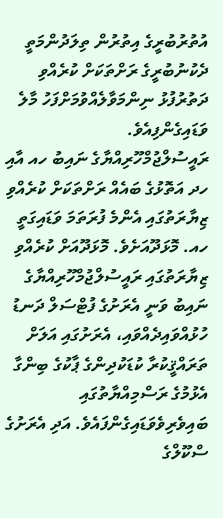އުތުރުބުރީގެ އިތުރުން ތިލަދުންމަތީ ދެކުނުބުރީގެ ރަށްތަކަށް ކުރެއްވި ދަތުރުފުޅު ނިންމަވާލެއްވުމަށްފަހު މާލެ ވަޑައިގެންފިއެވެ.
ރައީސުލްޖުމްހޫރިއްޔާގެ ނައިބު ހއ އާއި ހދ އަތޮޅުގެ ބައެއް ރަށްތަކަށް ކުރެއްވި ޒިޔާރަތުގައި އެންމެ ފުރަތަމަ ވަޑައިގަތީ ހއ. މޮޅަދޫއަށެވެ. މޮޅަދޫއަށް ކުރެއްވި ޒިޔާރަތުގައި ރައީސުލްޖުމްހޫރިއްޔާގެ ނައިބު ވަނީ އެރަށުގެ ފުޓްސަލް ދަނޑު ހުޅުއްވައިދެއްވައި، އެރަށުގައި އަލަށް ތަރައްޤީކުރާ ކުޑަކުދިންގެ ޕާކުގެ ބިންގާ އެޅުމުގެ ރަސްމިއްޔާތުގައި ބައިވެރިވެވަޑައިގެންފައެވެ. އަދި އެރަށުގެ ސްކޫލްގެ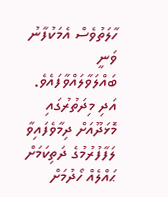ހާލަތުވެސް އެމަކުފާނު ވަނީ ބައްލަވާލައްވާފައެވެ.
އަދި މިދަތުރުގައި މޮޅަދޫއަށް ދިމާވެފައިވާ ލަފާފުރުމުގެ ދަތިކަމަށް ޙައްލެއް ހޯދުމަށް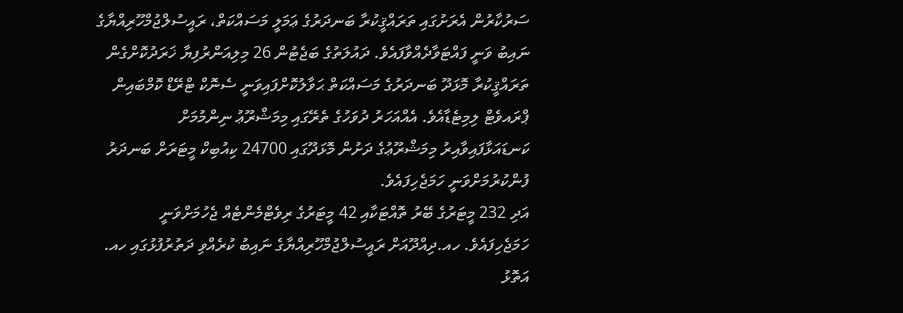ސަރުކާރުން އެރަށުގައި ތަރައްޤީކުރާ ބަނދަރުގެ ޢަމަލީ މަސައްކަތް، ރައީސުލްޖުމްހޫރިއްޔާގެ ނައިބު ވަނީ ފައްޓަވާދެއްވާފައެވެ. ދައުލަތުގެ ބަޖެޓުން 26 މިލިއަންރުފިޔާ ޚަރަދުކޮށްގެން ތަރައްޤީކުރާ މޮޅަދޫ ބަނދަރުގެ މަސައްކަތް ޙަވާލުކޮށްފައިވަނީ ސެނޮކް ޓްރޭޑް ކޮމްބައިން ޕްރައވެޓް ލިމިޓެޑާއެވެ. އެއްއަހަރު ދުވަހުގެ ތެރޭގައި މިމަޝްރޫޢު ނިންމުމަށް ކަނޑައަޅާފައިވާއިރު މިމަޝްރޫޢުގެ ދަށުން މޮޅަދޫގައި 24700 ކިއުބިކް މީޓަރަށް ބަނދަރު ފުންކުރުމަށްވަނީ ހަމަޖެހިފައެވެ.
އަދި 232 މީޓަރުގެ ބޭރު ތޮއްޓަކާއި 42 މީޓަރުގެ ރިވެޓްމެންޓެއް ޖެހުމަށްވަނީ ހަމަޖެހިފައެވެ. ހއ.ދިއްދޫއަށް ރައީސުލްޖުމްހޫރިއްޔާގެ ނައިބު ކުރެއްވި ދަތުރުފުޅުގައި ހއ. އަތޮޅު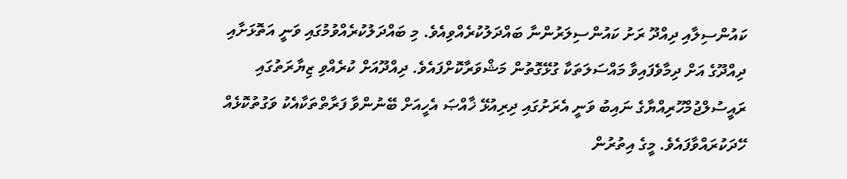ކައުންސިލާއި ދިއްދޫ ރަށު ކައުންސިލަރުންނާ ބައްދަލުކުރެއްވިއެވެ. މި ބައްދަލުކުރެއްވުމުގައި ވަނީ އަތޮޅަށާއި ދިއްދޫގެ އަށް ދިމާވެފައިވާ މައްސަލަތަކާ ގުޅޭގޮތުން މަޝްވަރާކޮށްފައެވެ. ދިއްދޫއަށް ކުރެއްވި ޒިޔާރަތުގައި ރައީސުލްޖުމްހޫރިއްޔާގެ ނައިބު ވަނީ އެރަށުގައި ދިރިއުޅޭ ޚާއްޞަ އެހީއަށް ބޭނުންވާ ފަރާތްތަކާއެކު ވަގުތުކޮޅެއް ހޭދަކުރައްވާފައެވެ. މީގެ އިތުރުން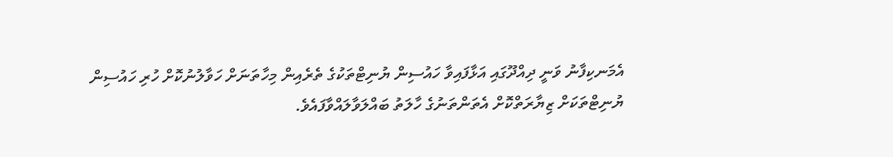އެމަނކިފާނު ވަނީ ދިއްދޫގައި އަޅާފައިވާ ހައުސިން ޔުނިޓްތަކުގެ ތެރެއިން މިހާތަނަށް ހަވާލުނުކޮށް ހުރި ހައުސިން ޔުނިޓްތަކަށް ޒިޔާރަތްކޮށް އެތަންތަނުގެ ހާލަތު ބައްލަވާލައްވާފައެވެ.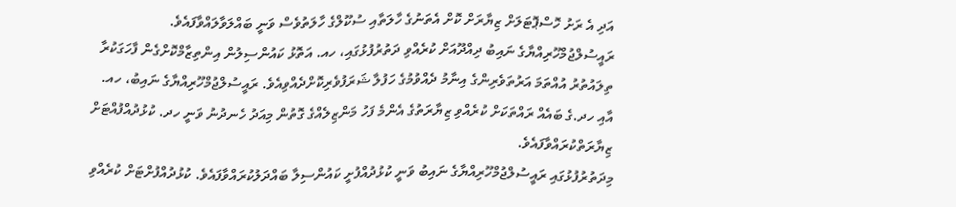އަދި އެ ރަށު ހޮސްޕޮޓަލަށް ޒިޔާރަށް ކޮށް އެތަނުގެ ހާލަތާއި ސުކޫލްގެ ހާލަތުވެސް ވަނީ ބައްލަވާލައްވާފައެވެ.
ރައީސުލްޖުމްހޫރިއްޔާގެ ނައިބު ދިއްދޫއަށް ކުރެއްވި ދަތުރުފުޅުގައި، ހއ. އަތޮޅު ކައުންސިލުން އިންތިޒާމްކޮށްގެން ފާހަގަކުރާ ތިލައުތުރު އުއްތަމަ އަރުތަވެރިންގެ އިނާމު ދެއްވުމުގެ ހަފުލާ ޝަރަފުވެރިކޮށްދެއްވިއެވެ. ރައީސުލްޖުމްހޫރިއްޔާގެ ނައިބު، ހއ. އާއި ހދ.ގެ ބައެއް ރައްތަކަށް ކުރެއްވި ޒިޔާރަތުގެ އެންމެ ފަހު މަންޒިލެއްގެ ގޮތުން މިއަދު ހެނދުނު ވަނީ ހދ. ކުޅުދުއްފުއްޓަށް ޒިޔާރަތްކުރައްވާފައެވެ.
މިދަތުރުފުޅުގައި ރައީސުލްޖުމްހޫރިއްޔާގެ ނައިބު ވަނީ ކުޅުދުއްފުށީ ކައުންސިލާ ބައްދަލުކުރައްވާފައެވެ. ކުޅުދުއްފުށްޓަށް ކުރެއްވި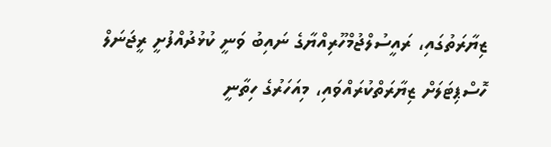ޒިޔާރަތުގައި، ރައީސުލްޖުމްހޫރިއްޔާގެ ނައިބު ވަނީ ކުޅުދުއްފުށީ ރީޖަނަލް ހޮސްޕިޓަލަށް ޒިޔާރަތްކުރައްވައި، މިއަހަރުގެ ހިތާނީ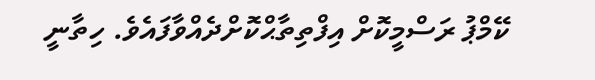ކޭމްޕު ރަސްމީކޮށް އިފްތިތާޙްކޮށްދެއްވާފައެވެ. ހިތާނީ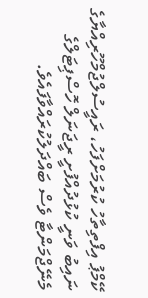ކޭމްޕު އިފްތިތާހު ކުރުމަށްފަހު، ރައީސުލްޖުމްހޫރިއްޔާގެ ނައިބު ވަނީ ކުޅުދުއްފުށީ ރީޖަނަލް ހޮސްޕިޓަލްގެ މެނޭޖްމަންޓާ ވެސް ބައްދަލުކުރައްވާފައެވެ.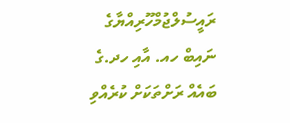ރައީސުލްޖުމްހޫރިއްޔާގެ ނައިބް ހއ. އާއި ހދ.ގެ ބައެއް ރަށްތަކަށް ކުރެއްވި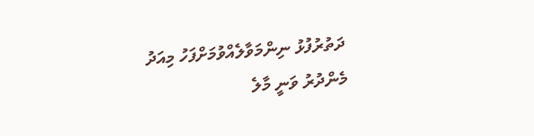ދަތުރުފުޅު ނިންމަވާލެއްވުމަށްފަހު މިއަދު މެންދުރު ވަނީ މާލެ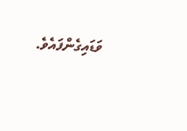ވަޑައިގެންފައެވެ.